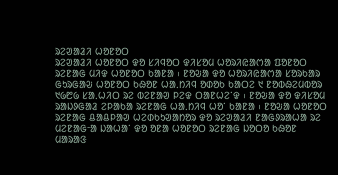ᱨᱮᱣᱟᱲᱤ ᱦᱚᱱᱚᱛ
ᱨᱮᱣᱟᱲᱤ ᱦᱚᱱᱚᱛ ᱫᱚ ᱥᱤᱧᱚᱛ ᱫᱤᱥᱚᱢ ᱦᱚᱨᱤᱭᱟᱬᱟ ᱯᱚᱱᱚᱛ ᱨᱮᱱᱟᱜ ᱢᱤᱫ ᱦᱚᱱᱚᱛ ᱠᱟᱱᱟ ᱾ ᱱᱚᱶᱟ ᱫᱚ ᱦᱚᱨᱤᱭᱟᱬᱟ ᱥᱚᱨᱠᱟᱨ ᱜᱩᱨᱜᱟᱶ ᱦᱚᱱᱚᱛ ᱠᱷᱚᱱ ᱦᱟᱹᱴᱤᱧ ᱚᱰᱚᱠ ᱠᱟᱛᱮ ᱑ ᱱᱚᱵᱷᱮᱢᱵᱚᱨ ᱑᱙᱘᱙ ᱥᱟᱹᱦᱤᱛ ᱨᱮ ᱵᱮᱱᱟᱣ ᱞᱮᱫ ᱛᱟᱱᱦᱮᱸᱫ ᱾ ᱱᱚᱶᱟ ᱫᱚ ᱫᱤᱥᱚᱢ ᱨᱟᱡᱽᱜᱟᱲ ᱮᱞᱟᱠᱟ ᱨᱮᱱᱟᱜ ᱦᱟᱹᱴᱤᱧ ᱦᱚᱸ ᱠᱟᱱᱟ ᱾ ᱱᱚᱶᱟ ᱦᱚᱱᱚᱛ ᱨᱮᱱᱟᱜ ᱪᱟᱪᱞᱟᱣ ᱦᱮᱰᱠᱩᱣᱟᱴᱚᱨ ᱫᱚ ᱨᱮᱣᱟᱲᱤ ᱱᱟᱜᱽᱨᱟᱦᱟ ᱨᱮ ᱢᱮᱱᱟᱜᱼᱟ ᱡᱟᱦᱟᱸ ᱫᱚ ᱚᱱᱟ ᱦᱚᱱᱚᱛ ᱨᱮᱱᱟᱜ ᱡᱚᱛᱚ ᱠᱷᱚᱱ ᱢᱟᱨᱟᱝ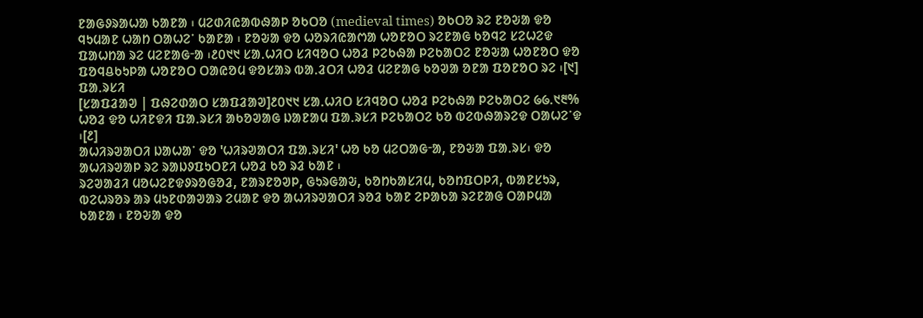ᱱᱟᱜᱽᱨᱟᱦᱟ ᱠᱟᱱᱟ ᱾ ᱢᱮᱰᱤᱭᱟᱵᱷᱟᱞ ᱚᱠᱛᱚ (medieval times) ᱚᱠᱛᱚ ᱨᱮ ᱱᱚᱶᱟ ᱫᱚ ᱧᱩᱢᱟᱱ ᱦᱟᱴ ᱛᱟᱦᱮᱸ ᱠᱟᱱᱟ ᱾ ᱱᱚᱶᱟ ᱫᱚ ᱦᱚᱨᱤᱭᱟᱬᱟ ᱦᱚᱱᱚᱛ ᱨᱮᱱᱟᱜ ᱠᱚᱧᱮ ᱥᱮᱦᱮᱫ ᱯᱟᱦᱴᱟ ᱨᱮ ᱢᱮᱱᱟᱜᱼᱟ ᱾᱒᱐᱑᱑ ᱥᱟᱹᱦᱤᱛ ᱥᱤᱧᱚᱛ ᱦᱚᱲ ᱞᱮᱠᱷᱟ ᱞᱮᱠᱟᱛᱮ ᱱᱚᱶᱟ ᱦᱚᱱᱚᱛ ᱫᱚ ᱯᱚᱧᱪᱠᱩᱞᱟ ᱦᱚᱱᱚᱛ ᱛᱟᱭᱚᱢ ᱫᱚᱥᱟᱨ ᱵᱟᱹᱲᱛᱤ ᱦᱚᱲ ᱢᱮᱱᱟᱜ ᱠᱚᱣᱟ ᱚᱱᱟ ᱯᱚᱱᱚᱛ ᱨᱮ ᱾[᱑]
ᱯᱟᱹᱨᱥᱤ
[ᱥᱟᱯᱲᱟᱣ | ᱯᱷᱮᱰᱟᱛ ᱥᱟᱯᱲᱟᱣ]᱒᱐᱑᱑ ᱥᱟᱹᱦᱤᱛ ᱥᱤᱧᱚᱛ ᱦᱚᱲ ᱞᱮᱠᱷᱟ ᱞᱮᱠᱟᱛᱮ ᱙᱙ᱹ᱑᱓% ᱦᱚᱲ ᱫᱚ ᱦᱤᱱᱫᱤ ᱯᱟᱹᱨᱥᱤ ᱟᱠᱚᱣᱟᱜ ᱡᱟᱱᱟᱢ ᱯᱟᱹᱨᱥᱤ ᱞᱮᱠᱟᱛᱮ ᱠᱚ ᱵᱮᱵᱷᱟᱨᱮᱫ ᱛᱟᱦᱮᱸᱫ ᱾[᱒]
ᱟᱦᱤᱨᱣᱟᱛᱤ ᱡᱟᱦᱟᱸ ᱫᱚ 'ᱦᱤᱨᱣᱟᱛᱤ ᱯᱟᱹᱨᱥᱤ' ᱦᱚ ᱠᱚ ᱢᱮᱛᱟᱜᱼᱟ, ᱱᱚᱶᱟ ᱯᱟᱹᱨᱥ᱾ ᱫᱚ ᱟᱦᱤᱨᱣᱟᱞ ᱨᱮ ᱨᱟᱡᱽᱯᱩᱛᱱᱤ ᱦᱚᱲ ᱠᱚ ᱨᱲ ᱠᱟᱱ ᱾
ᱨᱮᱣᱟᱲᱤ ᱢᱚᱦᱮᱱᱫᱽᱨᱚᱜᱚᱲ, ᱱᱟᱨᱱᱚᱣᱞ, ᱜᱩᱨᱜᱟᱶ, ᱠᱚᱴᱠᱟᱥᱤᱢ, ᱠᱚᱴᱯᱛᱞᱤ, ᱵᱟᱱᱥᱩᱨ, ᱵᱮᱦᱨᱚᱨ ᱟᱨ ᱢᱩᱱᱰᱟᱣᱟᱨ ᱮᱢᱟᱱ ᱫᱚ ᱟᱦᱤᱨᱣᱟᱛᱤ ᱨᱚᱲ ᱠᱟᱱ ᱮᱞᱟᱠᱟ ᱨᱮᱱᱟᱜ ᱛᱟᱞᱢᱟ ᱠᱟᱱᱟ ᱾ ᱱᱚᱶᱟ ᱫᱚ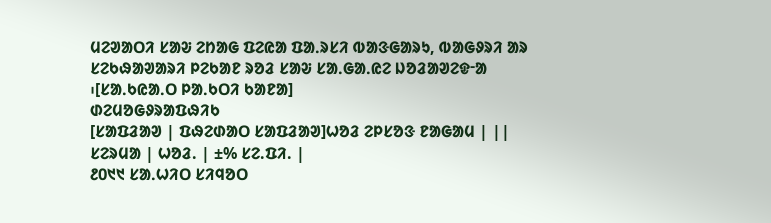ᱢᱮᱣᱟᱛᱤ ᱥᱟᱶ ᱮᱴᱟᱜ ᱯᱮᱭᱟ ᱯᱟᱹᱨᱥᱤ ᱵᱟᱝᱜᱟᱨᱩ, ᱵᱟᱜᱽᱨᱤ ᱟᱨ ᱥᱮᱠᱷᱟᱣᱟᱨᱤ ᱞᱮᱠᱟᱱ ᱨᱚᱲ ᱥᱟᱶ ᱥᱟᱹᱜᱟᱹᱭᱮ ᱡᱚᱲᱟᱣᱮᱫᱼᱟ ᱾[ᱥᱟᱹᱠᱭᱟᱹᱛ ᱞᱟᱹᱠᱛᱤ ᱠᱟᱱᱟ]
ᱰᱮᱢᱚᱜᱽᱨᱟᱯᱷᱤᱠ
[ᱥᱟᱯᱲᱟᱣ | ᱯᱷᱮᱰᱟᱛ ᱥᱟᱯᱲᱟᱣ]ᱦᱚᱲ ᱮᱞᱥᱚᱝ ᱱᱟᱜᱟᱢ | ||
ᱥᱮᱨᱢᱟ | ᱦᱚᱲ. | ±% ᱥᱮ.ᱯᱤ. |
᱒᱐᱑᱑ ᱥᱟᱹᱦᱤᱛ ᱥᱤᱧᱚᱛ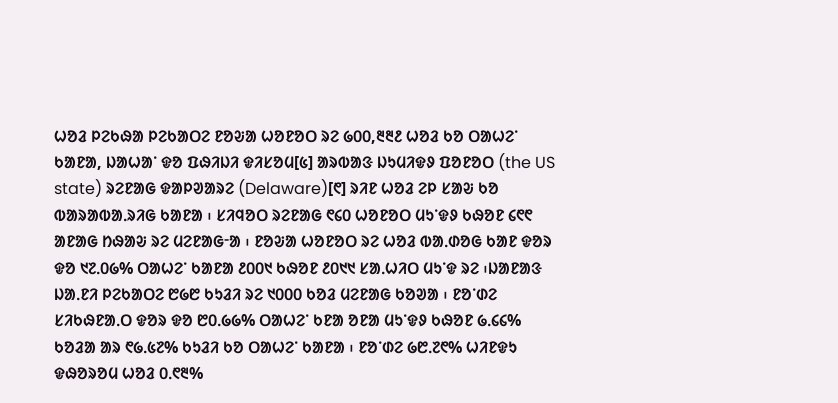ᱦᱚᱲ ᱞᱮᱠᱷᱟ ᱞᱮᱠᱟᱛᱮ ᱱᱚᱶᱟ ᱦᱚᱱᱚᱛ ᱨᱮ ᱙᱐᱐,᱓᱓᱒ ᱦᱚᱲ ᱠᱚ ᱛᱟᱦᱮᱸ ᱠᱟᱱᱟ, ᱡᱟᱦᱟᱸ ᱫᱚ ᱯᱷᱤᱡᱤ ᱫᱤᱥᱚᱢ[᱕] ᱟᱨᱵᱟᱝ ᱡᱩᱢᱤᱫᱽ ᱯᱚᱱᱚᱛ (the US state) ᱨᱮᱱᱟᱜ ᱫᱟᱞᱣᱟᱨᱮ (Delaware)[᱖] ᱨᱤᱱ ᱦᱚᱲ ᱮᱞ ᱥᱟᱶ ᱠᱚ ᱵᱟᱨᱟᱵᱟᱹᱨᱤᱜ ᱠᱟᱱᱟ ᱾ ᱥᱤᱧᱚᱛ ᱨᱮᱱᱟᱜ ᱖᱔᱐ ᱦᱚᱱᱚᱛ ᱢᱩᱸᱫᱽ ᱠᱷᱚᱱ ᱔᱖᱖ ᱟᱱᱟᱜ ᱴᱷᱟᱶ ᱨᱮ ᱢᱮᱱᱟᱜᱼᱟ ᱾ ᱱᱚᱶᱟ ᱦᱚᱱᱚᱛ ᱨᱮ ᱦᱚᱲ ᱵᱟᱹᱰᱚᱜ ᱠᱟᱱ ᱫᱚᱨ ᱫᱚ ᱑᱗ᱹ᱐᱙% ᱛᱟᱦᱮᱸ ᱠᱟᱱᱟ ᱒᱐᱐᱑ ᱠᱷᱚᱱ ᱒᱐᱑᱑ ᱥᱟᱹᱦᱤᱛ ᱢᱩᱸᱫ ᱨᱮ ᱾ᱡᱟᱱᱟᱝ ᱡᱟᱹᱱᱤ ᱞᱮᱠᱟᱛᱮ ᱘᱙᱘ ᱠᱩᱲᱤ ᱨᱮ ᱑᱐᱐᱐ ᱠᱚᱲ ᱢᱮᱱᱟᱜ ᱠᱚᱣᱟ ᱾ ᱱᱚᱸᱰᱮ ᱥᱤᱠᱷᱱᱟᱹᱛ ᱫᱚᱨ ᱫᱚ ᱘᱐ᱹ᱙᱙% ᱛᱟᱦᱮᱸ ᱠᱱᱟ ᱚᱱᱟ ᱢᱩᱸᱫᱽ ᱠᱷᱚᱱ ᱙ᱹ᱔᱔% ᱠᱚᱲᱟ ᱟᱨ ᱖᱙ᱹ᱕᱗% ᱠᱩᱲᱤ ᱠᱚ ᱛᱟᱦᱮᱸ ᱠᱟᱱᱟ ᱾ ᱱᱚᱸᱰᱮ ᱙᱘ᱹ᱗᱖% ᱦᱤᱱᱫᱩ ᱫᱷᱚᱨᱚᱢ ᱦᱚᱲ ᱐ᱹ᱖᱓%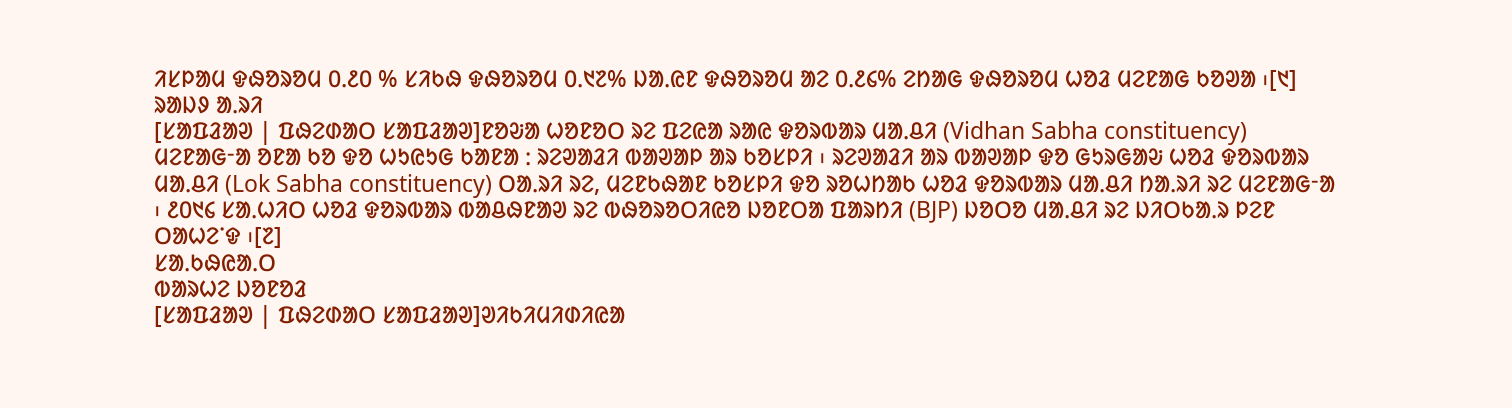ᱤᱥᱞᱟᱢ ᱫᱷᱚᱨᱚᱢ ᱐ᱹ᱒᱐ % ᱥᱤᱠᱷ ᱫᱷᱚᱨᱚᱢ ᱐ᱹ᱑᱗% ᱡᱟᱹᱭᱱ ᱫᱷᱚᱨᱚᱢ ᱟᱮ ᱐ᱹ᱒᱔% ᱮᱴᱟᱜ ᱫᱷᱚᱨᱚᱢ ᱦᱚᱲ ᱢᱮᱱᱟᱜ ᱠᱚᱣᱟ ᱾[᱑]
ᱨᱟᱡᱽ ᱟᱹᱨᱤ
[ᱥᱟᱯᱲᱟᱣ | ᱯᱷᱮᱰᱟᱛ ᱥᱟᱯᱲᱟᱣ]ᱱᱚᱶᱟ ᱦᱚᱱᱚᱛ ᱨᱮ ᱯᱮᱭᱟ ᱨᱟᱭ ᱫᱚᱨᱵᱟᱨ ᱢᱟᱹᱪᱤ (Vidhan Sabha constituency) ᱢᱮᱱᱟᱜᱼᱟ ᱚᱱᱟ ᱠᱚ ᱫᱚ ᱦᱩᱭᱩᱜ ᱠᱟᱱᱟ ᱺ ᱨᱮᱣᱟᱲᱤ ᱵᱟᱣᱟᱞ ᱟᱨ ᱠᱚᱥᱞᱤ ᱾ ᱨᱮᱣᱟᱲᱤ ᱟᱨ ᱵᱟᱣᱟᱞ ᱫᱚ ᱜᱩᱨᱜᱟᱶ ᱦᱚᱲ ᱫᱚᱨᱵᱟᱨ ᱢᱟᱹᱪᱤ (Lok Sabha constituency) ᱛᱟᱹᱨᱤ ᱨᱮ, ᱢᱮᱱᱠᱷᱟᱱ ᱠᱚᱥᱞᱤ ᱫᱚ ᱨᱚᱦᱴᱟᱠ ᱦᱚᱲ ᱫᱚᱨᱵᱟᱨ ᱢᱟᱹᱪᱤ ᱴᱟᱹᱨᱤ ᱨᱮ ᱢᱮᱱᱟᱜᱼᱟ ᱾ ᱒᱐᱑᱔ ᱥᱟᱹᱦᱤᱛ ᱦᱚᱲ ᱫᱚᱨᱵᱟᱨ ᱵᱟᱪᱷᱱᱟᱣ ᱨᱮ ᱵᱷᱚᱨᱚᱛᱤᱭᱚ ᱡᱚᱱᱛᱟ ᱯᱟᱨᱴᱤ (BJP) ᱡᱚᱛᱚ ᱢᱟᱹᱪᱤ ᱨᱮ ᱡᱤᱛᱠᱟᱹᱨ ᱞᱮᱱ ᱛᱟᱦᱮᱸᱫ ᱾[᱗]
ᱥᱟᱹᱠᱷᱭᱟᱹᱛ
ᱵᱟᱨᱦᱮ ᱡᱚᱱᱚᱲ
[ᱥᱟᱯᱲᱟᱣ | ᱯᱷᱮᱰᱟᱛ ᱥᱟᱯᱲᱟᱣ]ᱣᱤᱠᱤᱢᱤᱰᱤᱭᱟ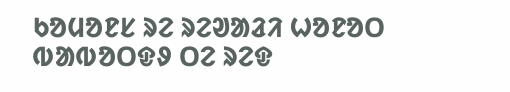ᱠᱚᱢᱚᱱᱥ ᱨᱮ ᱨᱮᱣᱟᱲᱤ ᱦᱚᱱᱚᱛ ᱵᱟᱵᱚᱛᱫᱽ ᱛᱮ ᱨᱮᱫ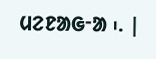ᱢᱮᱱᱟᱜᱼᱟ ᱾. |